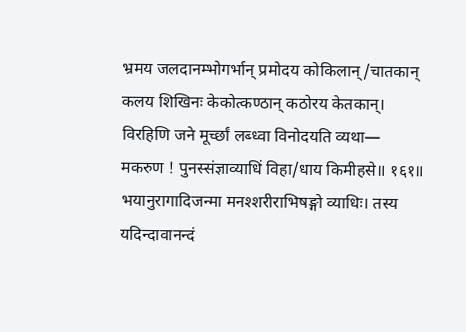भ्रमय जलदानम्भोगर्भान् प्रमोदय कोकिलान्/चातकान् कलय शिखिनः केकोत्कण्ठान् कठोरय केतकान्।
विरहिणि जने मूर्च्छां लब्ध्वा विनोदयति व्यथा— मकरुण ! पुनस्संज्ञाव्याधिं विहा/धाय किमीहसे॥ १६१॥
भयानुरागादिजन्मा मनश्शरीराभिषङ्गो व्याधिः। तस्य
यदिन्दावानन्दं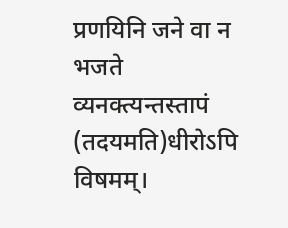प्रणयिनि जने वा न भजते व्यनक्त्यन्तस्तापं (तदयमति)धीरोऽपि विषमम्।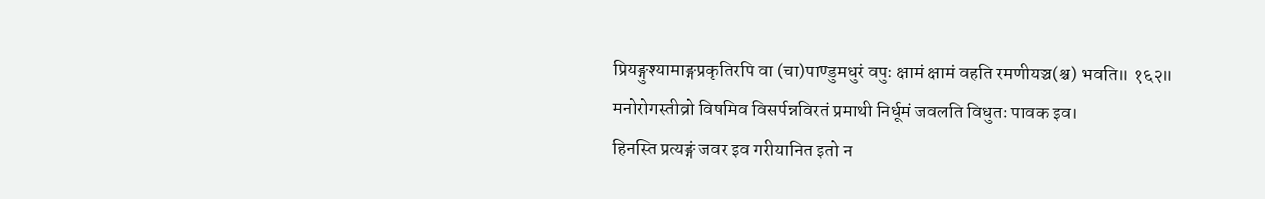प्रियङ्गुश्यामाङ्गप्रकृतिरपि वा (चा)पाण्डुमधुरं वपुः क्षामं क्षामं वहति रमणीयञ्च(श्च) भवति॥ १६२॥
मनोरोगस्तीव्रो विषमिव विसर्पन्नविरतं प्रमाथी निर्धूमं जवलति विधुतः पावक इव।
हिनस्ति प्रत्यङ्गं जवर इव गरीयानित इतो न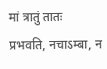मां त्रातुं तातः प्रभवति, नचाऽम्बा, न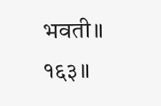भवती॥ १६३॥